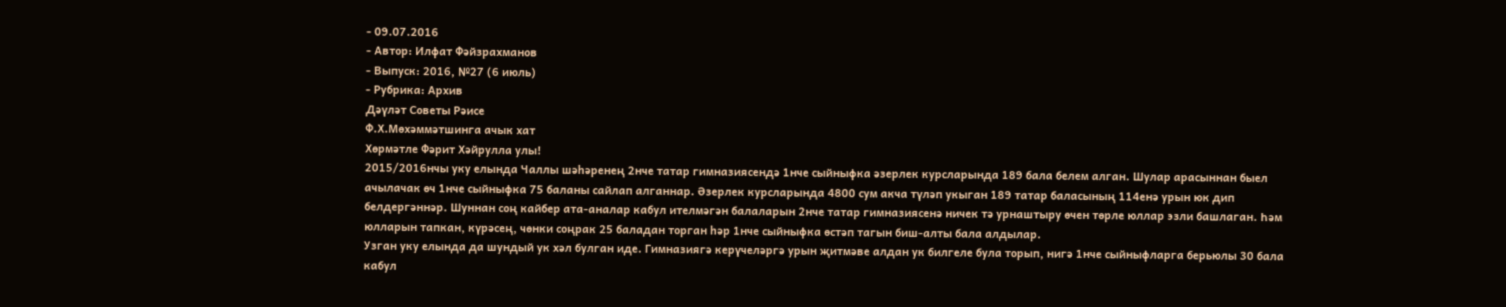- 09.07.2016
- Автор: Илфат Фәйзрахманов
- Выпуск: 2016, №27 (6 июль)
- Рубрика: Архив
Дәүләт Советы Рәисе
Ф.Х.Мөхәммәтшинга ачык хат
Хөрмәтле Фәрит Хәйрулла улы!
2015/2016нчы уку елында Чаллы шәһәренең 2нче татар гимназиясендә 1нче сыйныфка әзерлек курсларында 189 бала белем алган. Шулар арасыннан быел ачылачак өч 1нче сыйныфка 75 баланы сайлап алганнар. Әзерлек курсларында 4800 сум акча түләп укыган 189 татар баласының 114енә урын юк дип белдергәннәр. Шуннан соң кайбер ата-аналар кабул ителмәгән балаларын 2нче татар гимназиясенә ничек тә урнаштыру өчен төрле юллар эзли башлаган. Һәм юлларын тапкан, күрәсең, чөнки соңрак 25 баладан торган һәр 1нче сыйныфка өстәп тагын биш-алты бала алдылар.
Узган уку елында да шундый ук хәл булган иде. Гимназиягә керүчеләргә урын җитмәве алдан ук билгеле була торып, нигә 1нче сыйныфларга берьюлы 30 бала кабул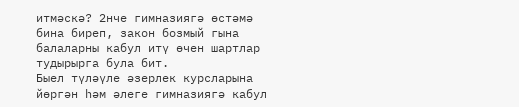итмәскә? 2нче гимназиягә өстәмә бина биреп, закон бозмый гына балаларны кабул итү өчен шартлар тудырырга була бит.
Быел түләүле әзерлек курсларына йөргән һәм әлеге гимназиягә кабул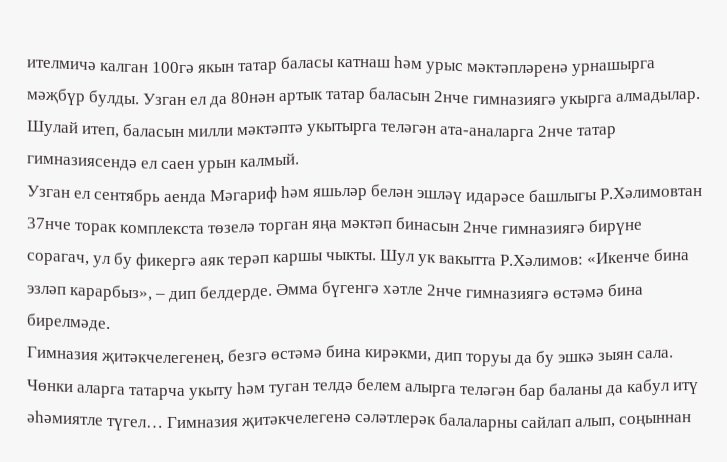ителмичә калган 100гә якын татар баласы катнаш һәм урыс мәктәпләренә урнашырга мәҗбүр булды. Узган ел да 80нән артык татар баласын 2нче гимназиягә укырга алмадылар. Шулай итеп, баласын милли мәктәптә укытырга теләгән ата-аналарга 2нче татар гимназиясендә ел саен урын калмый.
Узган ел сентябрь аенда Мәгариф һәм яшьләр белән эшләү идарәсе башлыгы Р.Хәлимовтан 37нче торак комплекста төзелә торган яңа мәктәп бинасын 2нче гимназиягә бирүне сорагач, ул бу фикергә аяк терәп каршы чыкты. Шул ук вакытта Р.Хәлимов: «Икенче бина эзләп карарбыз», – дип белдерде. Әмма бүгенгә хәтле 2нче гимназиягә өстәмә бина бирелмәде.
Гимназия җитәкчелегенең, безгә өстәмә бина кирәкми, дип торуы да бу эшкә зыян сала. Чөнки аларга татарча укыту һәм туган телдә белем алырга теләгән бар баланы да кабул итү әһәмиятле түгел… Гимназия җитәкчелегенә сәләтлерәк балаларны сайлап алып, соңыннан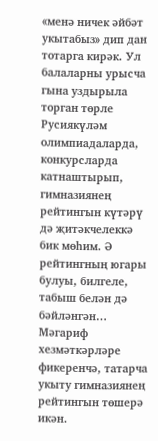«менә ничек әйбәт укытабыз» дип дан тотарга кирәк. Ул балаларны урысча гына уздырыла торган төрле Русиякүләм олимпиадаларда, конкурсларда катнаштырып, гимназиянең рейтингын күтәрү дә җитәкчелеккә бик мөһим. Ә рейтингның югары булуы, билгеле, табыш белән дә бәйләнгән… Мәгариф хезмәткәрләре фикеренчә, татарча укыту гимназиянең рейтингын төшерә икән.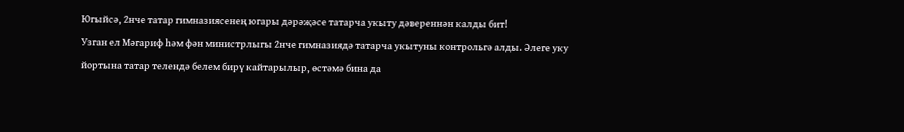Югыйсә, 2нче татар гимназиясенең югары дәрәҗәсе татарча укыту дәвереннән калды бит!
Узган ел Мәгариф һәм фән министрлыгы 2нче гимназиядә татарча укытуны контрольгә алды. Әлеге уку йортына татар телендә белем бирү кайтарылыр, өстәмә бина да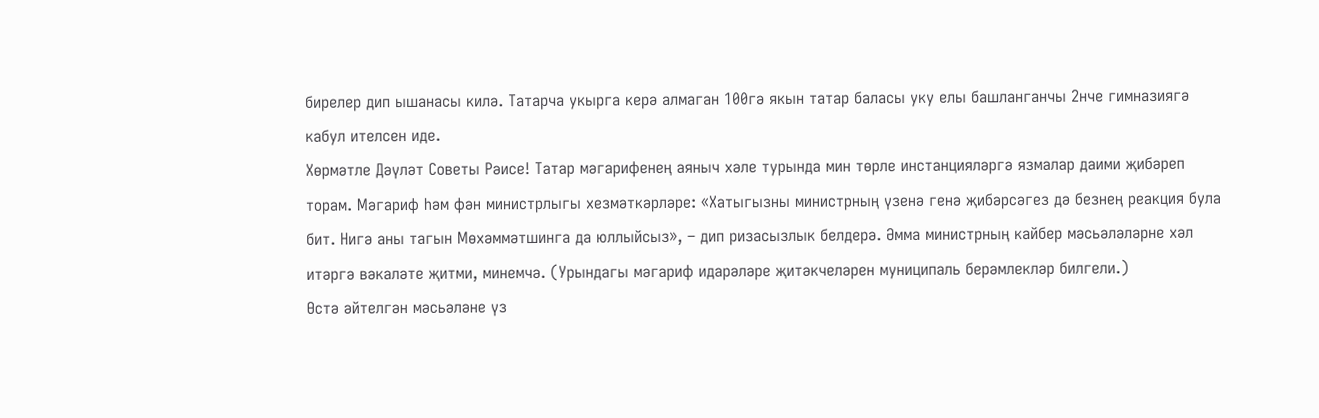бирелер дип ышанасы килә. Татарча укырга керә алмаган 100гә якын татар баласы уку елы башланганчы 2нче гимназиягә кабул ителсен иде.
Хөрмәтле Дәүләт Советы Рәисе! Татар мәгарифенең аяныч хәле турында мин төрле инстанцияләргә язмалар даими җибәреп торам. Мәгариф һәм фән министрлыгы хезмәткәрләре: «Хатыгызны министрның үзенә генә җибәрсәгез дә безнең реакция була бит. Нигә аны тагын Мөхәммәтшинга да юллыйсыз», – дип ризасызлык белдерә. Әмма министрның кайбер мәсьәләләрне хәл итәргә вәкаләте җитми, минемчә. (Урындагы мәгариф идарәләре җитәкчеләрен муниципаль берәмлекләр билгели.)
Өстә әйтелгән мәсьәләне үз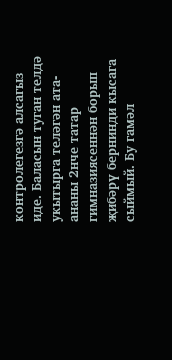контролегезгә алсагыз иде. Баласын туган телдә укытырга теләгән ата-ананы 2нче татар гимназиясеннән борып җибәрү бернинди кысага сыймый. Бу гамәл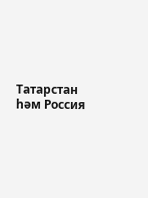Татарстан һәм Россия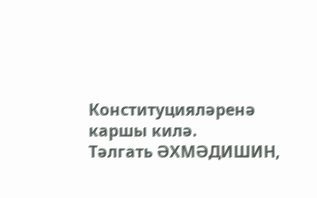Конституцияләренә каршы килә.
Тәлгать ӘХМӘДИШИН,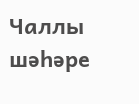Чаллы шәһәре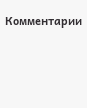Комментарии